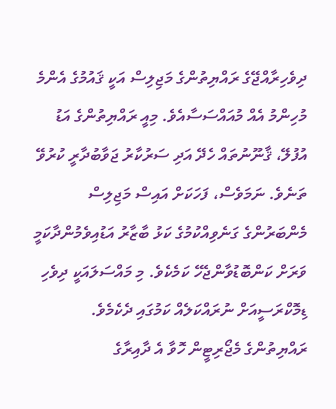ދިވެހިރާއްޖޭގެ ރައްޔިތުންގެ މަޖިލިސް އަކީ ޤައުމުގެ އެންމެ މުހިންމު އެއް މުއައްސަސާއެވެ. މިއީ ރައްޔިތުންގެ އަޑު އުފުލޭ، ޤާނޫނުތައް ހެދޭ އަދި ސަރުކާރު ޖަވާބުދާރީ ކުރުވޭ ތަނެވެ. ނަމަވެސް، ފަހަކަށް އައިސް މަޖިލިސް މެންބަރުންގެ ގަނެވިއްކުމުގެ ކަޅު ބާޒާރު އަޑުއިވެމުންދާކަމީ ވަރަށް ކަންބޮޑުވާންޖެހޭ ކަމެކެވެ. މި މައްސަލައަކީ ދިވެހި ޑިމޮކްރަސީއަށް ނުރައްކަލެއް ކަމުގައި ދެކެމެވެ.
ރައްޔިތުންގެ މެޖޯރިޓީން ހޮވާ އެ ދާއިރާގެ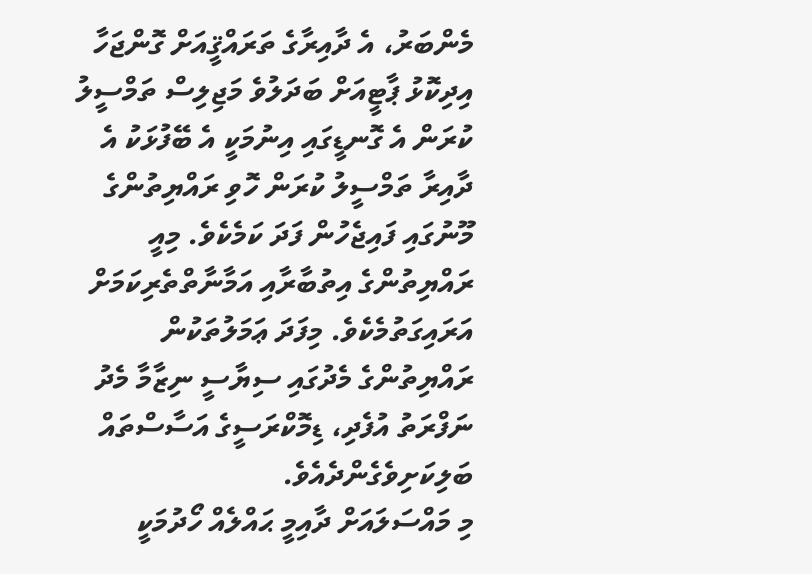މެންބަރު، އެ ދާއިރާގެ ތަރައްޤީއަށް ގޮންޖަހާ އިދިކޮޅު ޕާޓީއަށް ބަދަލުވެ މަޖިލިސް ތަމްސީލު ކުރަން އެ ގޮނޑީގައި އިނުމަކީ އެ ބޭފުޅަކު އެ ދާއިރާ ތަމްސީލު ކުރަން ހޮވި ރައްޔިތުންގެ މޫނުގައި ފައިޖެހުން ފަދަ ކަމެކެވެ. މިއީ ރައްޔިތުންގެ އިތުބާރާއި އަމާނާތްތެރިކަމަށް އަރައިގަތުމެކެވެ. މިފަދަ ޢަމަލުތަކުން ރައްޔިތުންގެ މެދުގައި ސިޔާސީ ނިޒާމާ މެދު ނަފްރަތު އުފެދި، ޑިމޮކްރަސީގެ އަސާސްތައް ބަލިކަށިވެގެންދެއެވެ.
މި މައްސަލައަށް ދާއިމީ ޙައްލެއް ހޯދުމަކީ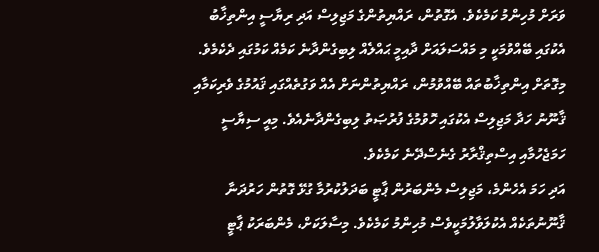ވަރަށް މުހިންމު ކަމެކެވެ. އެގޮތުން، ރައްޔިތުންގެ މަޖިލިސް އަދި ރިޔާސީ އިންތިޚާބު އެކުގައި ބޭއްވުމަކީ މި މައްސަލައަށް ދާއިމީ ޙައްލެއް ލިބިގެންދާނެ ކަމެއް ކަމުގައި ދެކެމެވެ. މިގޮތަށް އިންތިޚާބުތައް ބޭއްވުމުން، ރައްޔިތުންނަށް އެއް ވަގުތެއްގައި ޤައުމުގެ ވެރިކަމާއި ޤާނޫނު ހަދާ މަޖިލިސް އެކުގައި ހޮވުމުގެ ފުރުޞަތު ލިބިގެންދާނެއެވެ. މިއީ ސިޔާސީ ހަމަޖެހުމާއި އިސްތިޤްރާރު ގެނެސްދޭނެ ކަމެކެވެ.
އަދި ހަމަ އެހެންމެ، މަޖިލިސް މެންބަރުން ޕާޓީ ބަދަލުކުރުމާ ގުޅޭ ގޮތުން ހަރުދަނާ ޤާނޫނުތަކެއް އެކުލަވާލުމަކީވެސް މުހިންމު ކަމެކެވެ. މިސާލަކަށް، މެންބަރަކު ޕާޓީ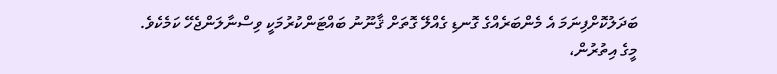ބަދަލުކޮށްފިނަމަ އެ މެންބަރެއްގެ ގޮނޑި ގެއްލޭ ގޮތަށް ޤާނޫނު ބައްޓަންކުރުމަކީ ވިސްނާލަންޖެހޭ ކަމެކެވެ. މީގެ އިތުރުން،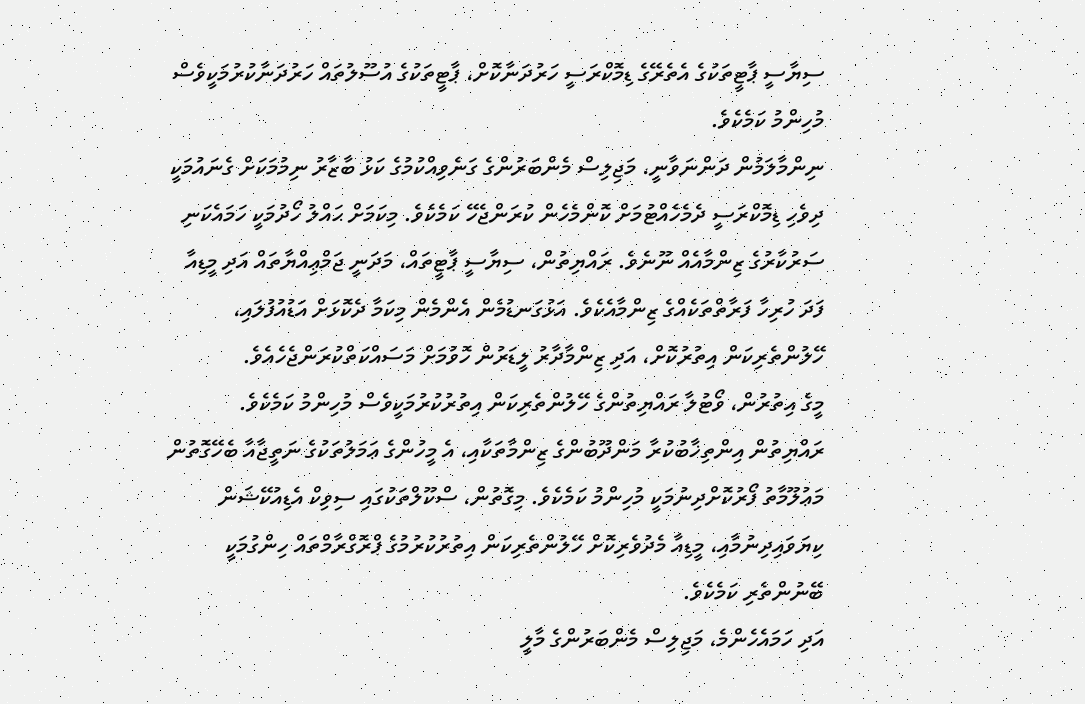ސިޔާސީ ޕާޓީތަކުގެ އެތެރޭގެ ޑިމޮކްރަސީ ހަރުދަނާކޮށް، ޕާޓީތަކުގެ އުސޫލުތައް ހަރުދަނާކުރުމަކީވެސް މުހިންމު ކަމެކެވެ.
ނިންމާލަމުން ދަންނަވާނީ، މަޖިލިސް މެންބަރުންގެ ގަނެވިއްކުމުގެ ކަޅު ބާޒާރު ނިމުމަކަށް ގެނައުމަކީ ދިވެހި ޑިމޮކްރަސީ ދެމެހެއްޓުމަށް ކޮންމެހެން ކުރަންޖެހޭ ކަމެކެވެ. މިކަމަށް ޙައްލު ހޯދުމަކީ ހަމައެކަނި ސަރުކާރުގެ ޒިންމާއެއް ނޫނެވެ. ރައްޔިތުން، ސިޔާސީ ޕާޓީތައް، މަދަނީ ޖަމްޢިއްޔާތައް އަދި މީޑިއާ ފަދަ ހުރިހާ ފަރާތްތަކެއްގެ ޒިންމާއެކެވެ. އަޅުގަނޑުމެން އެންމެން މިކަމާ ދެކޮޅަށް އަޑުއުފުލައި، ހޭލުންތެރިކަން އިތުރުކޮށް، އަދި ޒިންމާދާރު ލީޑަރުން ހޮވުމަށް މަސައްކަތްކުރަންޖެހެއެވެ.
މީގެ އިތުރުން، ވޯޓުލާ ރައްޔިތުންގެ ހޭލުންތެރިކަން އިތުރުކުރުމަކީވެސް މުހިންމު ކަމެކެވެ. ރައްޔިތުން އިންތިޚާބުކުރާ މަންދޫބުންގެ ޒިންމާތަކާއި، އެ މީހުންގެ ޢަމަލުތަކުގެ ނަތީޖާއާ ބެހޭގޮތުން މަޢުލޫމާތު ފޯރުކޮށްދިނުމަކީ މުހިންމު ކަމެކެވެ. މިގޮތުން، ސްކޫލްތަކުގައި ސިވިކް އެޑިއުކޭޝަން ކިޔަވައިދިނުމާއި، މީޑިއާ މެދުވެރިކޮށް ހޭލުންތެރިކަން އިތުރުކުރުމުގެ ޕްރޮގްރާމްތައް ހިންގުމަކީ ބޭނުންތެރި ކަމެކެވެ.
އަދި ހަމައެހެންމެ، މަޖިލިސް މެންބަރުންގެ މާލީ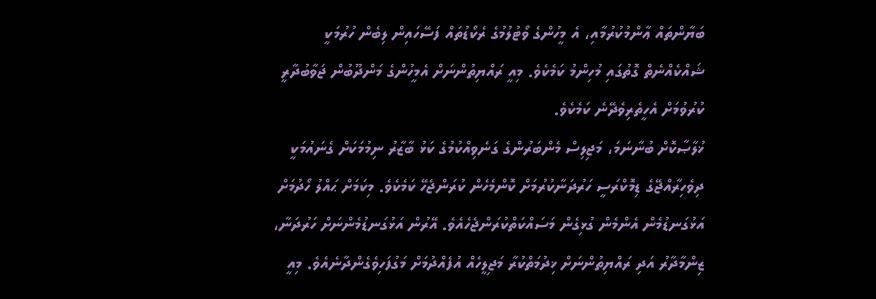ބަޔާންތައް ޢާންމުކުރުމާއި، އެ މީހުންގެ ވޯޓުލުމުގެ ރެކޯޑުތައް ފަސޭހައިން ލިބެން ހުރުމަކީ ޝައްކެއްނެތް ގޮތުގައި މުހިންމު ކަމެކެވެ. މިއީ ރައްޔިތުންނަށް އެމީހުންގެ މަންދޫބުން ޖަވާބުދާރީ ކުރުވުމަށް އެހީތެރިވެދޭނެ ކަމެކެވެ.
ޚުލާޞާކޮށް ބުނާނަމަ، މަޖިލިސް މެންބަރުންގެ ގަނެވިއްކުމުގެ ކަޅު ބާޒާރު ނިމުމަކަށް ގެނައުމަކީ ދިވެހިރާއްޖޭގެ ޑިމޮކްރަސީ ހަރުދަނާކުރުމަށް ކޮންމެހެން ކުރަންޖެހޭ ކަމެކެވެ. މިކަމަށް ޙައްލު ހޯދުމަށް އަޅުގަނޑުމެން އެންމެން ގުޅިގެން މަސައްކަތްކުރަންޖެހެއެވެ. އޭރުން އަޅުގަނޑުމެންނަށް ހަރުދަނާ، ޒިންމާދާރު އަދި ރައްޔިތުންނަށް ޚިދުމަތްކުރާ މަޖިލީހެއް އުފެއްދުމަށް މަގުފަހިވެގެންދާނެއެވެ. މިއީ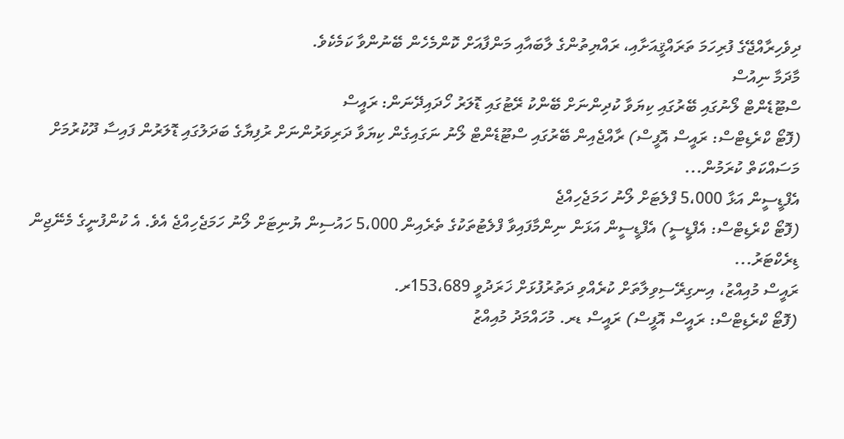ދިވެހިރާއްޖޭގެ ފުރިހަމަ ތަރައްޤީއަށާއި، ރައްޔިތުންގެ ލާބައާއި މަންފާއަށް ކޮންމެހެން ބޭނުންވާ ކަމެކެވެ.
މާދަމާ ނިއުސް
ސްޓޫޑެންޓް ލޯނުގައި ބޭރުގައި ކިޔަވާ ކުދިންނަށް ބޭންކު ރޭޓުގައި ޑޮލަރު ހޯދައިދޭނަން: ރައީސް
(ފޮޓޯ ކްރެޑިޓްސް: ރައީސް އޮފީސް) ރާއްޖެއިން ބޭރުގައި ސްޓޫޑެންޓް ލޯނު ނަގައިގެން ކިޔަވާ ދަރިވަރުންނަށް ރުފިޔާގެ ބަދަލުގައި ޑޮލަރުން ފައިސާ ދޫކުރުމަށް މަސައްކަތް ކުރަމުން...
އެފްޑީސީން އަޅާ 5،000 ފްލެޓަށް ލޯނު ހަމަޖެހިއްޖެ
(ފޮޓޯ ކްރެޑިޓްސް: އެފްޑީސީ) އެފްޑީސީން އަޅަން ނިންމާފައިވާ ފްލެޓުތަކުގެ ތެރެއިން 5،000 ހައުސިން ޔުނިޓަށް ލޯނު ހަމަޖެހިއްޖެ އެވެ. އެ ކުންފުނީގެ މެނޭޖިން ޑިރެކްޓަރު...
ރައީސް މުއިއްޒު، އިނގިރޭސިވިލާތަށް ކުރެއްވި ދަތުރުފުޅަށް ޚަރަދުވީ 153،689ރ.
(ފޮޓޯ ކްރެޑިޓްސް: ރައީސް އޮފީސް) ރައީސް ޑރ. މުހައްމަދު މުއިއްޒު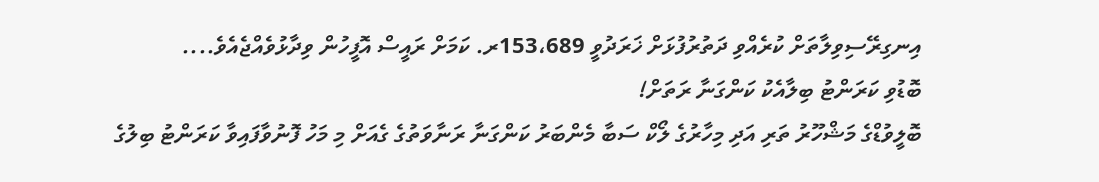އިނގިރޭސިވިލާތަށް ކުރެއްވި ދަތުރުފުޅަށް ޚަރަދުވީ 153،689ރ. ކަމަށް ރައީސް އޮފީހުން ވިދާޅުވެއްޖެއެވެ....
ބޮޑުވި ކަރަންޓު ބިލާއެކު ކަންގަނާ ރަތަށް!
ބޮލީވުޑްގެ މަޝްހޫރު ތަރި އަދި މިހާރުގެ ލޯކް ސަބާ މެންބަރު ކަންގަނާ ރަނާވަތުގެ ގެއަށް މި މަހު ފޮނުވާފައިވާ ކަރަންޓު ބިލުގެ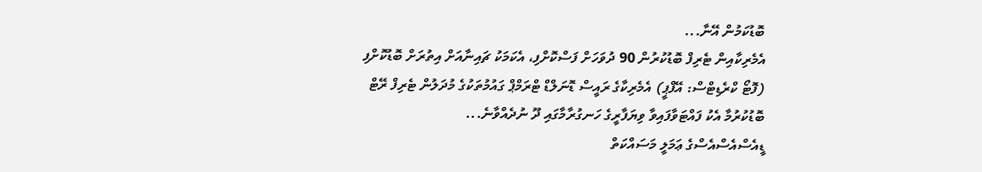ބޮޑުކަމުން އޭނާ...
އެމެރިކާއިން ޓެރިފް ބޮޑުކުރުން 90 ދުވަހަށް ފަސްކޮށްފި، އެކަމަކު ޗައިނާއަށް އިތުރަށް ބޮޑުކޮށްފި
(ފޮޓޯ ކްރެޑިޓްސް: އޭފްޕީ) އެމެރިކާގެ ރައީސް ޑޮނަލްޑް ޓްރަމްޕް ގައުމުތަކުގެ މުދަލުން ޓެރިފް ރޭޓް ބޮޑުކުރުމާ އެކު ފައްޓަވާފައިވާ ވިޔަފާރީގެ ހަނގުރާމާގައި ދޫ ނުދެއްވާނެ...
ޑީއެސްއެސްއެސްގެ ޢަމަލީ މަސައްކަތް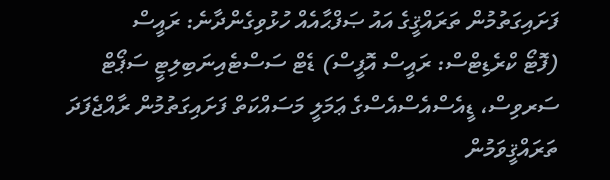ފަށައިގަތުމުން ތަރައްޤީގެ އައު ޞަފްޙާއެއް ހުޅުވިގެންދާނެ: ރައީސް
(ފޮޓޯ ކްރެޑިޓްސް: ރައީސް އޮފީސް) ޑެޓް ސަސްޓެއިނަބިލިޓީ ސަޕޯޓް ސަރވިސް، ޑީއެސްއެސްއެސްގެ ޢަމަލީ މަސައްކަތް ފަށައިގަތުމުން ރާއްޖެފަދަ ތަރައްޤީވަމުން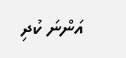އަންނަ ކުދި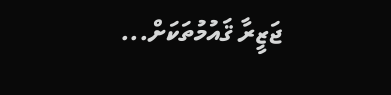ޖަޒީރާ ޤައުމުތަކަށް...